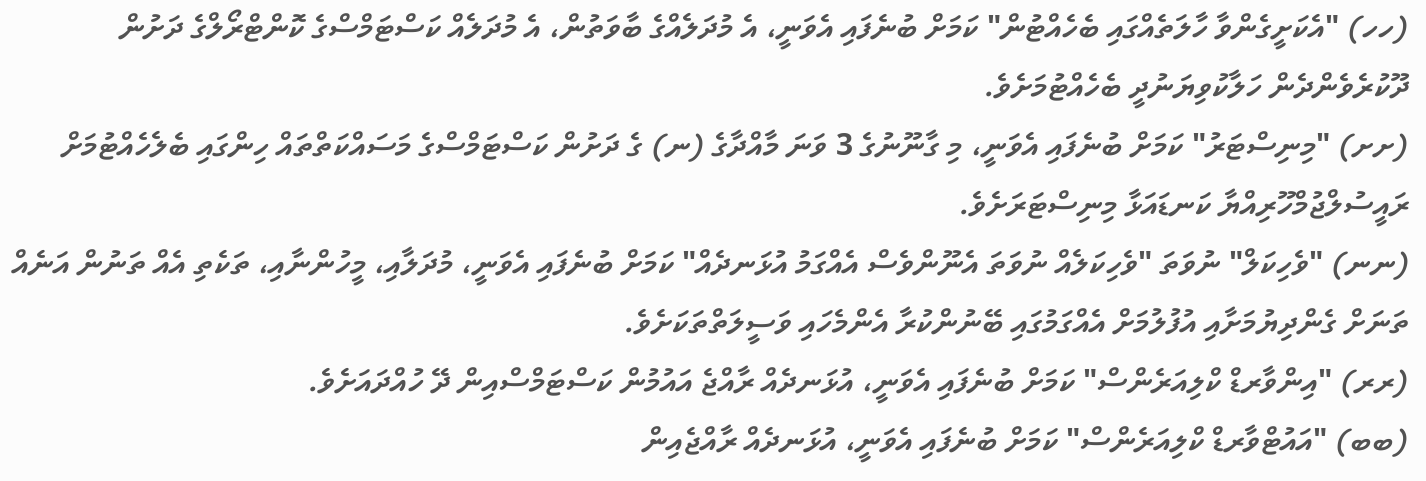(ހހ) "އެކަށީގެންވާ ހާލަތެއްގައި ބެހެއްޓުން" ކަމަށް ބުނެފައި އެވަނީ، އެ މުދަލެއްގެ ބާވަތުން، އެ މުދަލެއް ކަސްޓަމްސްގެ ކޮންޓްރޯލްގެ ދަށުން ދޫކުރެވެންދެން ހަލާކުވިޔަނުދީ ބެހެއްޓުމަށެވެ.
(ށށ) "މިނިސްޓަރު" ކަމަށް ބުނެފައި އެވަނީ، މި ގާނޫނުގެ 3 ވަނަ މާއްދާގެ (ނ) ގެ ދަށުން ކަސްޓަމްސްގެ މަސައްކަތްތައް ހިންގައި ބެލެހެއްޓުމަށް ރައީސުލްޖުމްހޫރިއްޔާ ކަނޑައަޅާ މިނިސްޓަރަށެވެ.
(ނނ) "ވެހިކަލް" ނުވަތަ "ވެހިކަލެއް ނުވަތަ އެނޫންވެސް އެއްގަމު އުޅަނދެއް" ކަމަށް ބުނެފައި އެވަނީ، މުދަލާއި، މީހުންނާއި، ތަކެތި އެއް ތަނުން އަނެއް ތަނަށް ގެންދިޔުމަށާއި އުފުލުމަށް އެއްގަމުގައި ބޭނުންކުރާ އެންމެހައި ވަސީލަތްތަކަށެވެ.
(ރރ) "އިންވާރޑް ކްލިއަރެންސް" ކަމަށް ބުނެފައި އެވަނީ، އުޅަނދެއް ރާއްޖެ އައުމުން ކަސްޓަމްސްއިން ދޭ ހުއްދައަށެވެ.
(ބބ) "އައުޓްވާރޑް ކްލިއަރެންސް" ކަމަށް ބުނެފައި އެވަނީ، އުޅަނދެއް ރާއްޖެއިން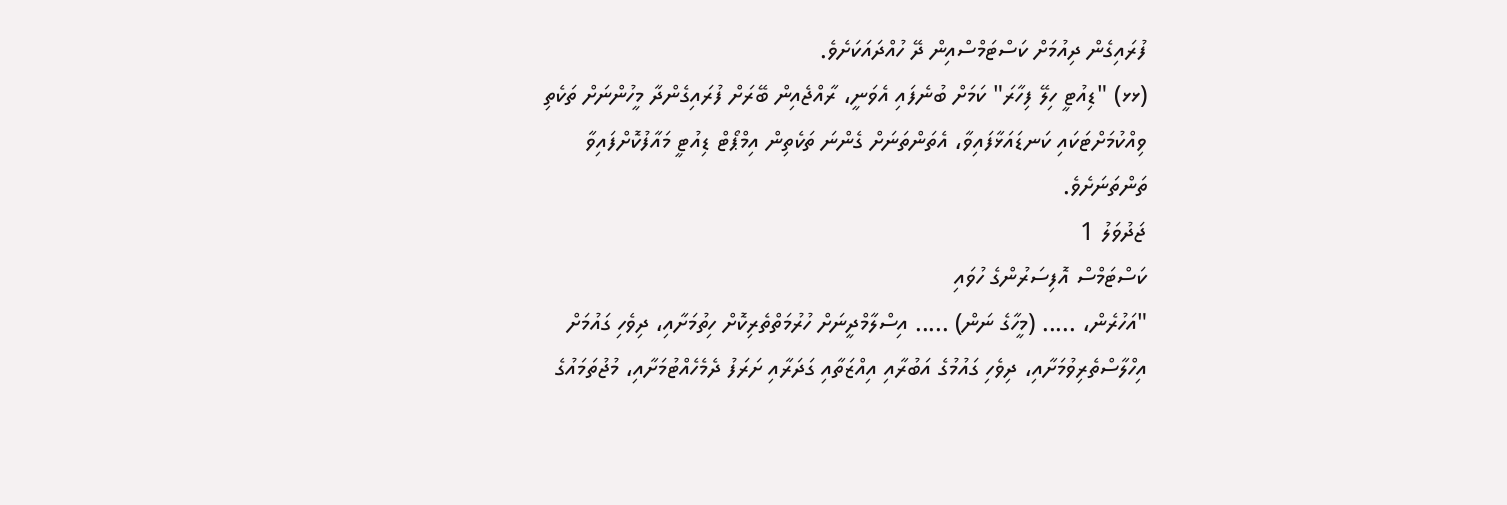ފުރައިގެން ދިއުމަށް ކަސްޓަމްސްއިން ދޭ ހުއްދައަކަށެވެ.
(ޅޅ) "ޑިއުޓީ ހިލޭ ފިހާރަ" ކަމަށް ބުނެފައި އެވަނީ، ރާއްޖެއިން ބޭރަށް ފުރައިގެންދާ މީހުންނަށް ތަކެތި ވިއްކުމަށްޓަކައި ކަނޑައަޅާފައިވާ، އެތަންތަނަށް ގެންނަ ތަކެތިން އިމްޕޯޓް ޑިއުޓީ މައާފުކޮށްފައިވާ ތަންތަނަށެވެ.
ޖަދުވަލު 1
ކަސްޓަމްސް އޮފިސަރުންގެ ހުވައި
"އަހުރެން، ..... (މީހާގެ ނަން) ..... އިސްލާމްދީނަށް ހުރުމަތްތެރިކޮށް ހިތުމަށާއި، ދިވެހި ގައުމަށް އިހްލާސްތެރިވުމަށާއި، ދިވެހި ގައުމުގެ އަބުރާއި އިއްޒަތާއި ގަދަރާއި ށަރަފު ދެމެހެއްޓުމަށާއި، މުޖުތަމައުގެ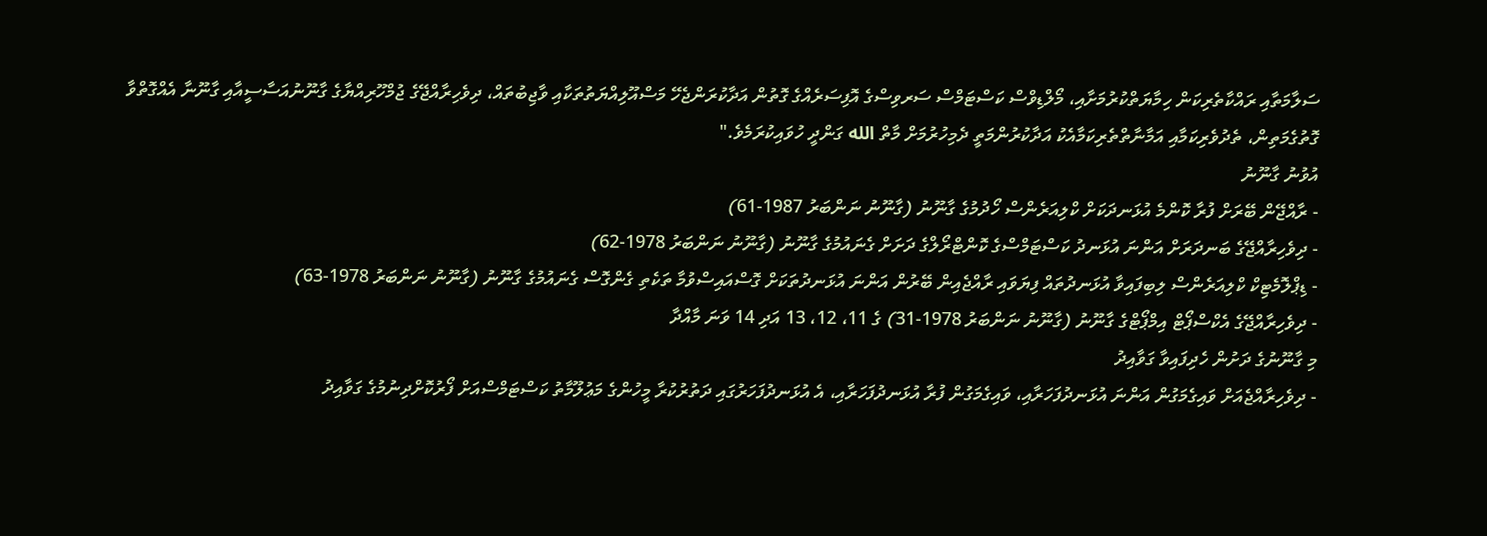ސަލާމަތާއި ރައްކާތެރިކަން ހިމާޔަތްކުރުމަށާއި، މޯލްޑިވްސް ކަސްޓަމްސް ސަރވިސްގެ އޮފިސަރެއްގެ ގޮތުން އަދާކުރަންޖެހޭ މަސްއޫލިއްޔަތުތަކާއި ވާޖިބުތައް، ދިވެހިރާއްޖޭގެ ޖުމްހޫރިއްޔާގެ ގާނޫނުއަސާސީއާއި ގާނޫނާ އެއްގޮތްވާ ގޮތުގެމަތިން، ތެދުވެރިކަމާއި އަމާނާތްތެރިކަމާއެކު އަދާކުރުންމަތީ ދެމިހުރުމަށް މާތް الله ގަންދީ ހުވައިކުރަމެވެ."
އުވުނު ގާނޫނު
- ރާއްޖޭން ބޭރަށް ފުރާ ކޮންމެ އުޅަނދަކަށް ކްލިއަރެންސް ހޯދުމުގެ ގާނޫނު (ގާނޫނު ނަންބަރު 1987-61)
- ދިވެހިރާއްޖޭގެ ބަނދަރަށް އަންނަ އުޅަނދު ކަސްޓަމްސްގެ ކޮންޓްރޯލްގެ ދަށަށް ގެނައުމުގެ ގާނޫނު (ގާނޫނު ނަންބަރު 1978-62)
- ޑިޕްލޮމެޓިކް ކްލިއަރެންސް ލިބިފައިވާ އުޅަނދުތައް ފިޔަވައި ރާއްޖެއިން ބޭރުން އަންނަ އުޅަނދުތަކަށް ގޮސްއައިސްވުމާ ތަކެތި ގެންގޮސް ގެނައުމުގެ ގާނޫނު (ގާނޫނު ނަންބަރު 1978-63)
- ދިވެހިރާއްޖޭގެ އެކްސްޕޯޓް އިމްޕޯޓްގެ ގާނޫނު (ގާނޫނު ނަންބަރު 1978-31) ގެ 11، 12، 13 އަދި 14 ވަނަ މާއްދާ
މި ގާނޫނުގެ ދަށުން ހެދިފައިވާ ގަވާއިދު
- ދިވެހިރާއްޖެއަށް ވައިގެމަގުން އަންނަ އުޅަނދުފަހަރާއި، ވައިގެމަގުން ފުރާ އުޅަނދުފަހަރާއި، އެ އުޅަނދުފަހަރުގައި ދަތުރުކުރާ މީހުންގެ މަޢުލޫމާތު ކަސްޓަމްސްއަށް ފޯރުކޮށްދިނުމުގެ ގަވާއިދު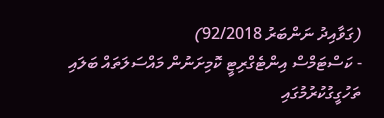(ގަވާއިދު ނަންބަރު 92/2018)
- ކަސްޓަމްސް އިންޓެގްރިޓީ ކޮމިށަނުން މައްސަލަތައް ބަލައި ތަހުގީގުކުރުމުގައި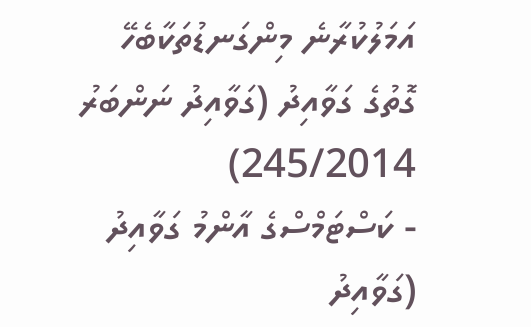އަމަލުކުރާނެ މިންގަނޑުތަކާބެހޭ ގޮތުގެ ގަވާއިދު (ގަވާއިދު ނަންބަރު 245/2014)
- ކަސްޓަމްސްގެ އާންމު ގަވާއިދު (ގަވާއިދު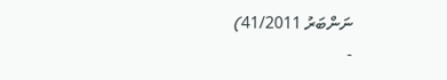ނަންބަރު 41/2011)
-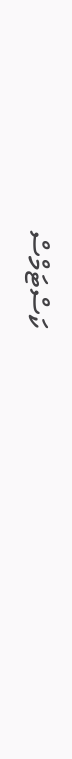ކަސްޓަމްސް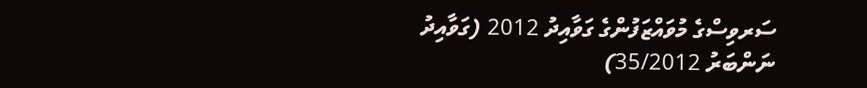ސަރވިސްގެ މުވައްޒަފުންގެ ގަވާއިދު 2012 (ގަވާއިދު ނަންބަރު 35/2012)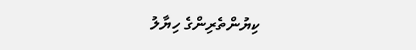ކިޔުންތެރިންގެ ހިޔާލު